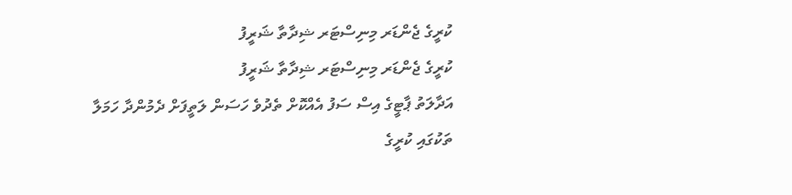ކުރީގެ ޖެންޑަރ މިނިސްޓަރ ޝިދާތާ ޝަރީފު
ކުރީގެ ޖެންޑަރ މިނިސްޓަރ ޝިދާތާ ޝަރީފު
އަދާލަތު ޕާޓީގެ އިސް ސަފު އެއްކޮށް ތެދުވެ ހަސަން ލަތީފަށް ދެމުންދާ ހަމަލާ ތަކުގައި ކުރީގެ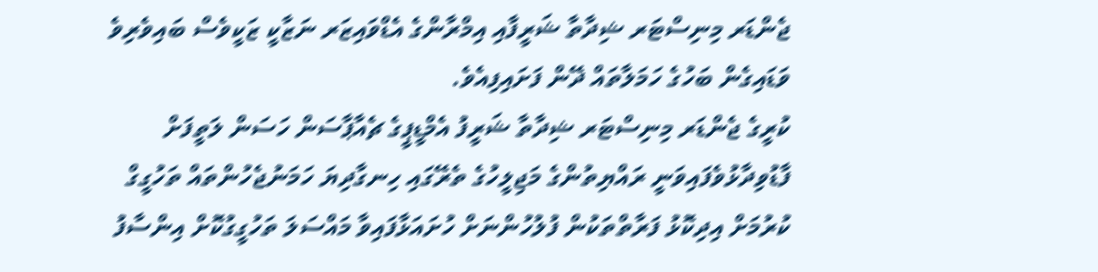ޖެންޑަރ މިނިސްޓަރ ޝިދާތާ ޝަރީފާއި އިމްރާންގެ އެޑްވައިޒަރ ނަޒާކީ ޒަކީވެސް ބައިވެރިވެ ވަޑައިގެން ބަހުގެ ހަމަލާތައް ދޭން ފަށައިފިއެވެ.
ކުރީގެ ޖެންޑަރ މިނިސްޓަރ ޝިދާތާ ޝަރީފު އެމްޑީޕީގެ ޗެއާޕާސަން ހަސަން ލަތީފަށް ފާޑުވިދާޅުވެފައިވަނީ ރައްޔިތުންގެ މަޖިލީހުގެ ތެރޭގައި ހިނގާދިޔަ ހަމަނުޖެހުންތައް ތަހުގީގް ކުރުމަށް އިދިކޮޅު ފަރާތްތަކުން ފުލުހުންނަށް ހުށައަޅާފައިވާ މައްސަލަ ތަހުގީގުކޮށް އިންސާފު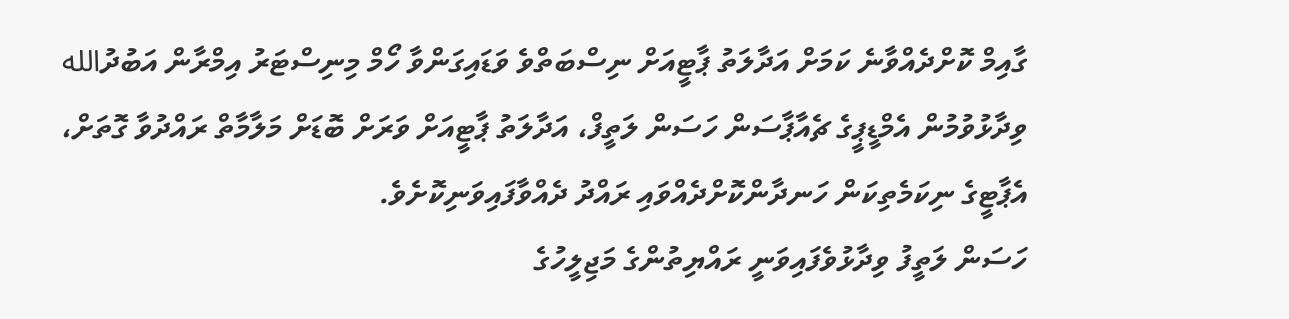ގާއިމް ކޮށްދެއްވާނެ ކަމަށް އަދާލަތު ޕާޓީއަށް ނިސްބަތްވެ ވަޑައިގަންވާ ހޯމް މިނިސްޓަރު އިމްރާން އަބުދުالله ވިދާޅުވުމުން އެމްޑީޕީގެ ޗެއާޕާސަން ހަސަން ލަތީފް، އަދާލަތު ޕާޓީއަށް ވަރަށް ބޮޑަށް މަލާމާތް ރައްދުވާ ގޮތަށް، އެޕާޓީގެ ނިކަމެތިކަން ހަނދާންކޮށްދެއްވައި ރައްދު ދެއްވާފައިވަނިކޮށެވެ.
ހަސަން ލަތީފު ވިދާޅުވެފައިވަނީ ރައްޔިތުންގެ މަޖިލީހުގެ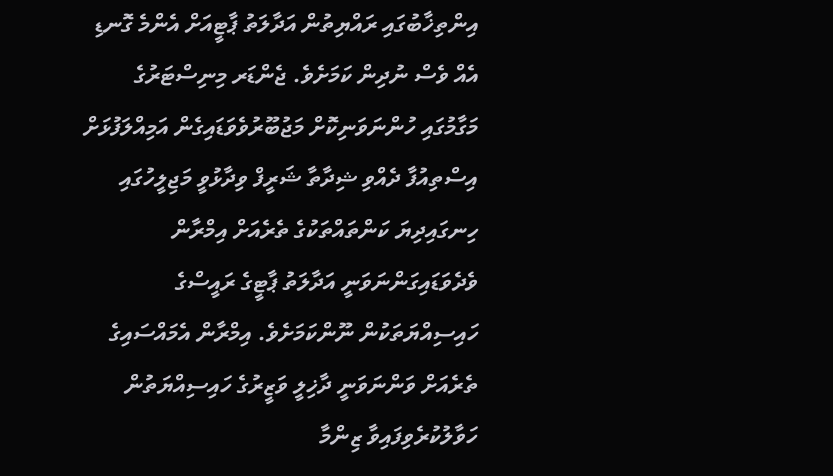އިންތިޚާބުގައި ރައްޔިތުން އަދާލަތު ޕާޓީއަށް އެންމެ ގޮނޑި އެއް ވެސް ނުދިން ކަމަށެވެ. ޖެންޑަރ މިނިސްޓަރުގެ މަގާމުގައި ހުންނަވަނިކޮށް މަޖުބޫރުވެވަޑައިގެން އަމިއްލަފުޅަށް އިސްތިއުފާ ދެއްވި ޝިދާތާ ޝަރީފް ވިދާޅުވީ މަޖިލީހުގައި ހިނގައިދިޔަ ކަންތައްތަކުގެ ތެރެއަށް އިމްރާން ވެދެވަޑައިގަންނަވަނީ އަދާލަތު ޕާޓީގެ ރައީސްގެ ހައިސިއްޔަތަކުން ނޫންކަމަށެވެ. އިމްރާން އެމައްސައިގެ ތެރެއަށް ވަންނަވަނީ ދާޚިލީ ވަޒީރުގެ ހައިސިއްޔަތުން ހަވާލުކުރެވިފައިވާ ޒިންމާ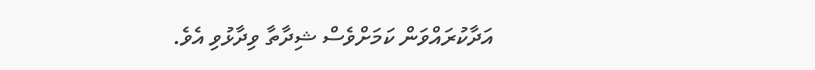އަދާކުރައްވަން ކަމަށްވެސް ޝިދާތާ ވިދާޅުވި އެވެ.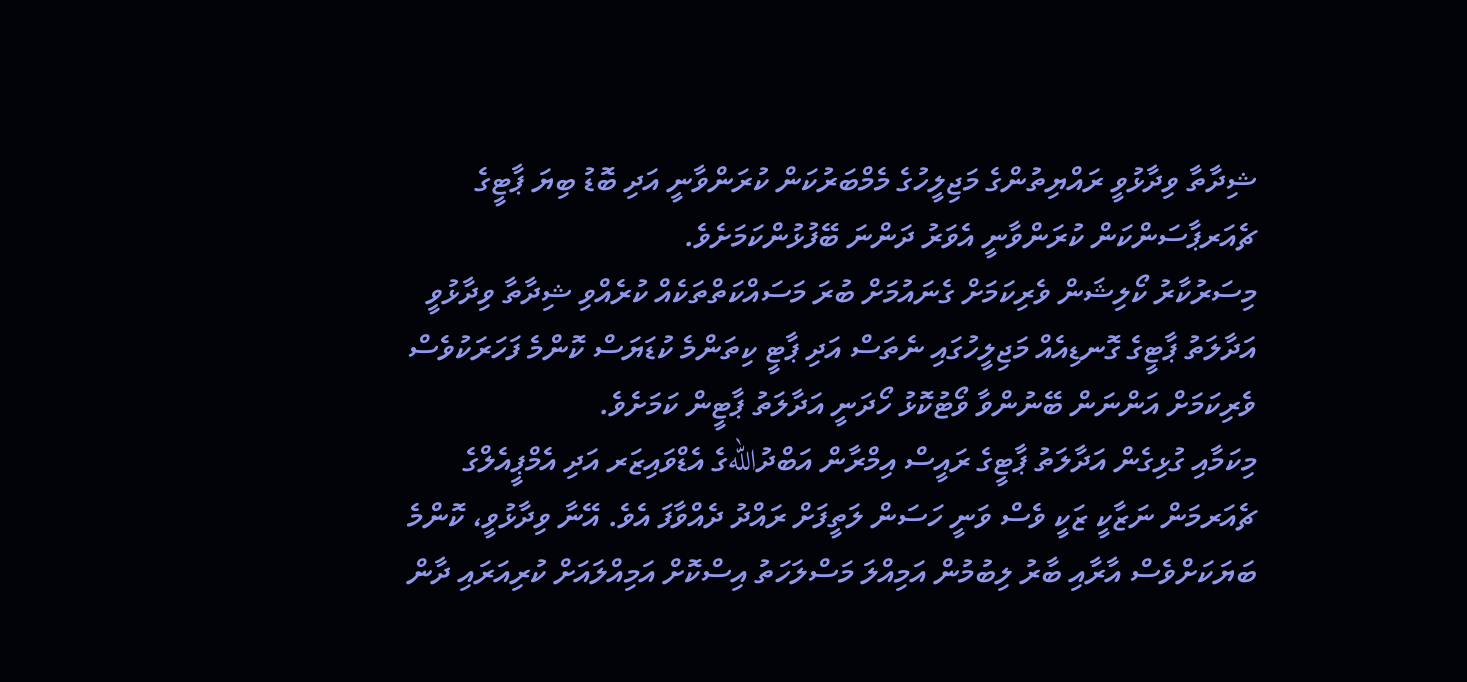ޝިދާތާ ވިދާޅުވީ ރައްޔިތުންގެ މަޖިލީހުގެ މެމްބަރުކަން ކުރަންވާނީ އަދި ބޮޑު ބިޔަ ޕާޓީގެ ޗެއަރޕާސަންކަން ކުރަންވާނީ އެވަރު ދަންނަ ބޭފުޅުންކަމަށެވެ.
މިސަރުކާރު ކޯލިޝަން ވެރިކަމަށް ގެނައުމަށް ބުރަ މަސައްކަތްތަކެއް ކުރެއްވި ޝިދާތާ ވިދާޅުވީ އަދާލަތު ޕާޓީގެ ގޮނޑިއެއް މަޖިލީހުގައި ނެތަސް އަދި ޕާޓީ ކިތަންމެ ކުޑަޔަސް ކޮންމެ ފަހަރަކުވެސް ވެރިކަމަށް އަންނަން ބޭނުންވާ ވޯޓުކޮޅު ހޯދަނީ އަދާލަތު ޕާޓީން ކަމަށެވެ.
މިކަމާއި ގުޅިގެން އަދާލަތު ޕާޓީގެ ރައީސް އިމްރާން އަބްދުاللهގެ އެޑްވައިޒަރ އަދި އެމްޕީއެލްގެ ޗެއަރމަން ނަޒާކީ ޒަކީ ވެސް ވަނީ ހަސަން ލަތީފަށް ރައްދު ދެއްވާފަ އެވެ. އޭނާ ވިދާޅުވީ، ކޮންމެ ބަޔަކަށްވެސް އާރާއި ބާރު ލިބުމުން އަމިއްލަ މަސްލަހަތު އިސްކޮށް އަމިއްލައަށް ކުރިއަރައި ދާން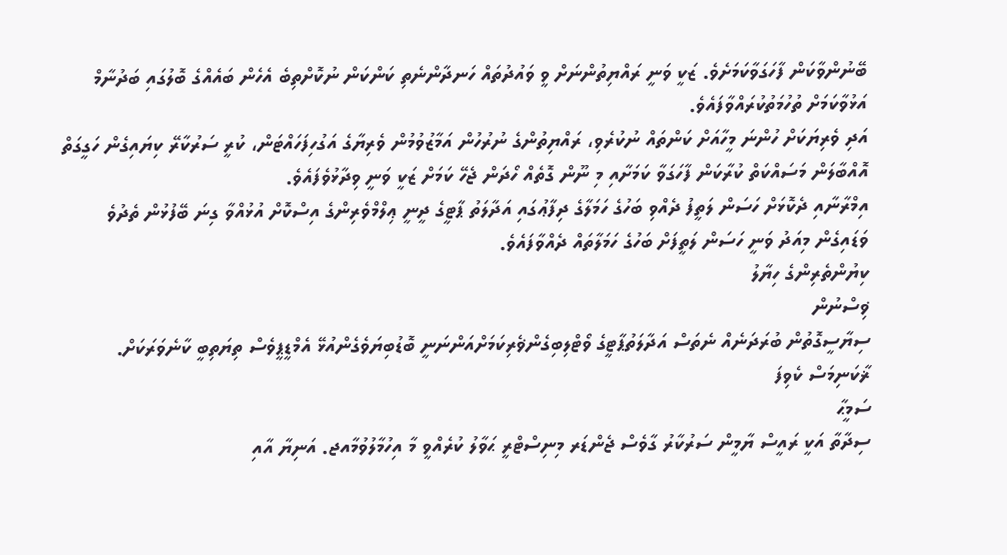ބޭނުންވާކަން ފާހަގަވާކަމަށެވެ. ޒަކީ ވަނީ ރައްޔިތުންނަށް ވީ ވައުދުތައް ހަނދާންނެތި ކަންކަން ނުކޮށްތިބެ އެހެން ބައެއްގެ ބޮލުގައި ބަދުނާމް އަޅުވާކަމަށް ތުހުމަތުކުރައްވާފައެވެ.
އަދި ވެރިޔަކަށް ހުންނަ މީހާއަށް ކަންތައް ނުކުރެވި، ރައްޔިތުންގެ ނުރުހުން އަމާޒުވުމުން ވެރިޔާގެ އަގުހިފަހައްޓަން، ކުރީ ސަރުކާރޭ ކިޔައިގެން ހަގީގަތް އޮއްބާލަން މަސައްކަތް ކުރާކަން ފާހަގަވާ ކަމަށާއި މި ނޫން ގޮތެއް ހޯދަން ޖެހޭ ކަމަށް ޒަކީ ވަނީ ވިދާޅުވެފައެވެ.
އިމްރާނާއި ދެކޮޅަށް ހަސަން ލަތީފު ދެއްވި ބަހުގެ ހަމަލާގެ ދިފާޢުގައި އަދާލަތު ޕާޓީގެ ދީނީ ޢިލްމްވެރިންގެ އިސްކޮށް އުޅުއްވާ ގިނަ ބޭފުޅުން ތެދުވެ ވަޑައިގެން މިއަދު ވަނީ ހަސަން ލަތީފަށް ބަހުގެ ހަމަލާތައް ދެއްވާފައެވެ.
ކިޔުންތެރިންގެ ހިޔާލު
ޥިސްނުން
ސިޔާސީގޮތުން ބުރަދަނެއް ނެތަސް އަދާލަތުޕާޓީގެ ވޯޓްލިބިގެންޥެރިކަމަށްއަންނަނީ ބޮޑުބިޔަވެގެންއުޅޭ އެމްޑީޕީވެސް ތިޔަތިބީ ކާނެވަރަކަށް. ޜާކަނިމަސް ކެވިފަ
ސަމީޙާ
ސިދާތާ އަކީ ރައީސް ޔާމީން ސަރުކާރު ގާވެސް ޖެންޑަރ މިނިސްޓްރީ ޙަވާލު ކުރެއްވީ މާ އިހުމާލުވުމާއޖ. އަނިޔާ އާއި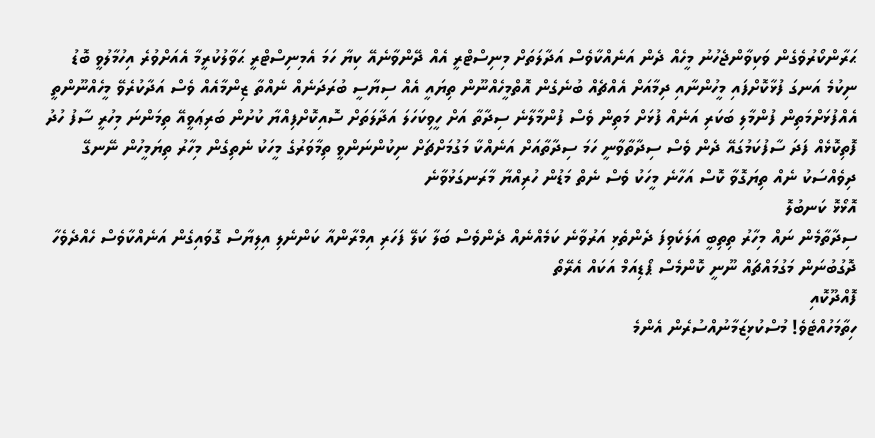ޙަރާންކޯރުވެގެން ވަކިވާންޖެހުނު މީހެއް ދެން އަނެއްކާވެސް އަދާލަތަށް މިނިސްޓްރީ އެއް ދޭންވާނެއޭ ކިޔާ ހަމަ އެމިނިސްޓްރީ ޙަވާލުކުރީމާ އެއަށްވުރެ އިހުމާލުވީ ބޮޑު ނިކުމެ އަނގަ ފުޅާކޮށްފައި މީހުންނާއި ދިމާއަށް އެއްޗެއް ބުނެގެން އޮތްމީހެއްނޫން ތިޔައީ އެއް ސިޔާސީ ބުރަދަނެއް ނެއްތާ ޒިންމާއެއް ވެސް އަދާކުރެވޭ މީހެއްނޫންތީ އެއްފުޅަށްމަތިން ފުންމާލި ބަކަރި އަނެއް ފުޅަށް މަތިން ވެސް ފުންމާލާނެ ސިދާތާ އަށް ހީވިކަހަލަ އަދާލަތަށް ސޮއިކޮށްފިއްޔާ ކުށުން ބަރިޢަވީއޭ ތިމަންނަ މިހުރީ ސާފު ހުދު ފޮތިކޮޅެއް ފަދަ ސާފުކަމުގައޭ ދެން ވެސް ސިދާތާވާނީ ހަމަ ސިދާތާއަށް އަނެއްކާ މަގުމަށްޗަށް ނިކުންނަންވީ ތިމާވަރުގެ މީހަކު ނެތިގެން މިހާރު ތިޔަމީހުން ނޭނގޭ ދިވެއްސަކު ނެއް ތިޔަގޮވާ ކޮސް އަހާނެ މީހަކު ވެސް ނެތް މަޑުން ހުރިއްޔާ މާރަނގަޅުވާނެ
އޮޅޯޅޮ ކަނބުލޮ
ސިދާތާމެން ނައް މިހާރު ތިތިބީ އަލަކެވިފަ ދެންތެޅި އަރުވާނެ ކަމެއްނެއް ދެންވެސް ބަލާ ކަލޭ ފަހަރި އިމްރާންއާ ކަންނެލި އިލިޔާސް ގޮވައިގެން އަނެއްކާވެސް ހެއްދެވެހާ ދޮގުބުނަން މަގުމައްޗައް ނޫނީ ކޮންމެސް ޕޯޑިއަމް އަކައް އެރޭތޯ
ފޮއްދޫކޮއި
ހިތާމަހުއްޓެވެ! މުސްކުޅިޒަމާނުއްސުރެން އެންމެ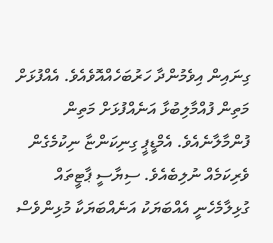ގިނައިން އިވެމުންދާ ހަރުބަހެއްއޮވެއެވެ. އެއްފުޅަށް މަތިން ފުއްމާލިބުޅާ އަނެއްފުޅަށް މަތިން ފުންމާލާނެއެވެ. އެމްޑީޕީ ގިނިކަންޏާ ނިކުމެގެން ވެރިކަމެއް ނުލިބެއެވެ. ސިޔާސީ ޕާޓީތައް ގުޅިލާމެހެނީ އެއްބަޔަކު އަނެއްބަޔަކާ މުޅިންވެސް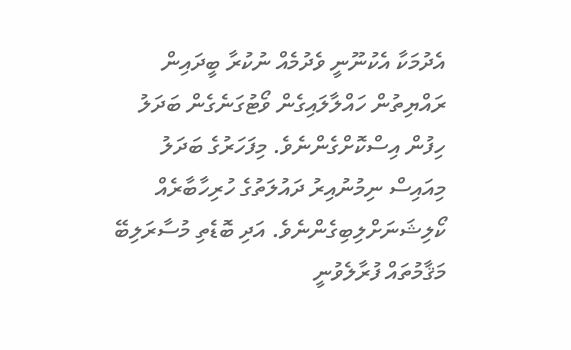އެދުމަކާ އެކުނޫނީ ވެދުމެއް ނުކުރާ ބީދައިން ރައްޔިތުން ހައްލާލައިގެން ވޯޓުގަނެގެން ބަދަލު ހިފުން އިސްކޮށްގެންނެވެ. މިފަހަރުގެ ބަދަލު މިއައިސް ނިމުނުއިރު ދައުލަތުގެ ހުރިހާބާރެއް ކޯލިޝަނަށްލިބިގެންނެވެ. އަދި ބޮޑެތި މުސާރަލިބޭ މަޤާމުތައް ފުރާލެވުނީ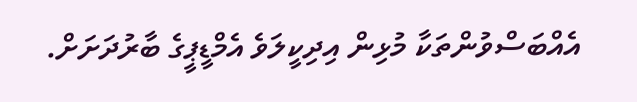އެއްބަސްވުންތަކާ މުޅިން އިދިކީލަވެ އެމްޑީޕީގެ ބާރުދަށަށް.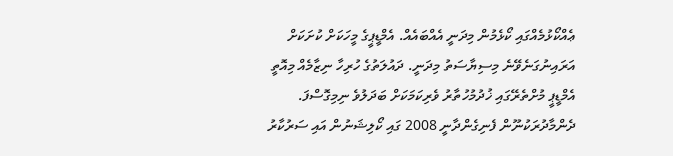ޢެއްކޯޅުމެއްގައި ކޯޅެމުން މިދަނީ އެއްބައެއް. އެމްޑީޕީގެ މީހަކަށް ކުށަކަށް އަރައިނުގަނެވޭނެ މިސިޔާސަތު މިދަނީ. ދައުލަތުގެ ހުރިހާ ނިޒާމެއް މިއޮތީ އެމްޑީޕީ މުށްތެރޭގައި ޚުދުމުހުތާރު ވެރިކަމަކަށް ބަދަލުވެ ނިމިގޮސްފަ. ދެންމާދުރަކުނޫން ފެނިގެންދާނީ 2008 ގައި ކޯލިޝަނުން އައި ސަރުކާރު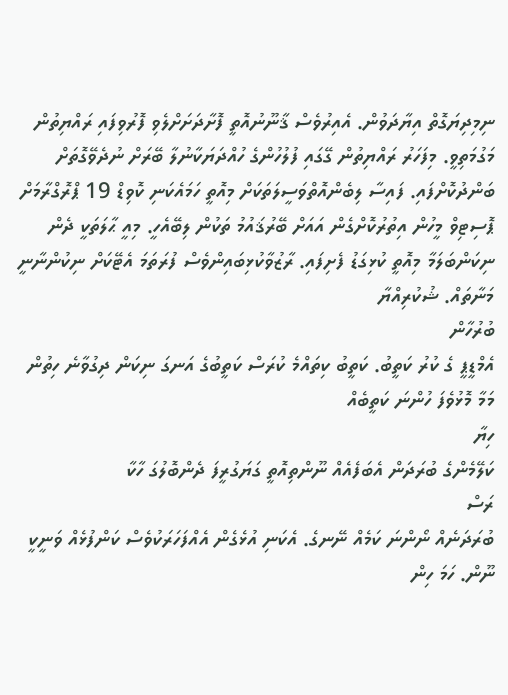ނިމިދިޔަގޮތް އިޔާދަވުން. އެއިރުވެސް ޤާނޫނުއޮތީ ފޮށާދަށަށްލެވި ފޮރުވިފައި ރައްޔިތުން މަގުމަތިވީ. މިފަހަރު ރައްޔިތުން ގޭގައި ފުލުހުންގެ ހުއްދަޔަކާނުލާ ބޭރަށް ނުދެވޭގޮތަށް ބަންދުކޮށްފައި. ފައިސާ ލިބެންއޮތްވަސީލަތަކަށް މިއޮތީ ހަމައެކަނި ކޮވިޑް 19 ޕްރޮގްރާމަށް ޕޮސިޓިވް މީހުން އިތުރުކޮށްގެން އައަށް ބޭރުޤައުމު ތަކުން ލިބޭއެހީ. މިއީ ޙާލަތަކީ ދެން ނިކަންބަލަމާ މިއޮތީ ކުޅިގަޑު ފެށިފައި. ރާޒުވާކުޅިބައިންވެސް ފުރަތަމަ އެޓޭކަށް ނިކުންނާނީ މަނާތައް. ޝުކުރިއްޔާ
ބުރުހާން
އެމްޑީޕީ ގެ ކުރު ކަތީބު. ކަތީބު ކިތައްމެ ކުރަސް ކަތީބުގެ އަނގަ ނިކަން ދިގުވާނެ ހިތުން މަމާ މޮޅުވެފަ ހުންނަ ކަތީބެއް
ހިޔާ
ކަލޭމެންގެ ބުރަދަން އެބަފެއެއް ނޫންތިއޮތީ ގަޔަގުރީފަ ދެންބޮލުގަ ހާކާ
ރަސް
ބުރަދަނެއް ނޯންނަ ކަމެއް ނޭނގެ. އެކަނި އުޅެގެން އެއްފަހަރަކުވެސް ކަންފުޅެއް ވަނީކީ ނޫން. ހަމަ ހިން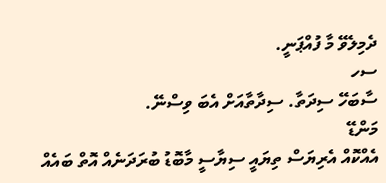ދެމިލެވޭ މާ ފުއްޕަނީ.
ސހ
ސާބަހޭ ސިދަތާ. ސިދާތާއަށް އެބަ ވިސްނޭ.
މަންޑޭ
އެއްކޮއް އެރިޔަސް ތިޔައީ ސިޔާސީ މާބޮޑު ބުރަދަނެއް އޮތް ބައެއް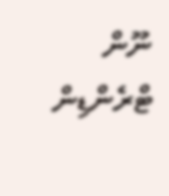ނޫން
ޓްރެންޑިން